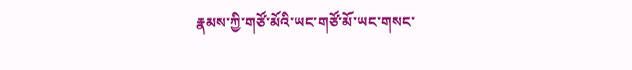རྣམས་ཀྱི་གཙོ་མོའི་ཡང་གཙོ་མོ་ཡང་གསང་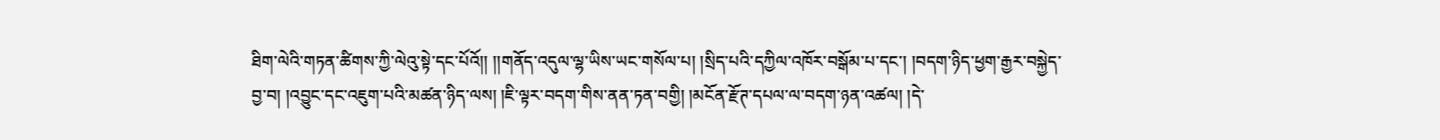ཐིག་ལེའི་གཏན་ཚིགས་ཀྱི་ལེའུ་སྟེ་དང་པོའོ།། །།གནོད་འདུལ་ལྷ་ཡིས་ཡང་གསོལ་པ། །སྲིད་པའི་དཀྱིལ་འཁོར་བསྒོམ་པ་དང་། །བདག་ཉིད་ཕྱག་རྒྱར་བསྐྱེད་བྱ་བ། །འབྱུང་དང་འཇུག་པའི་མཚན་ཉིད་ལས། །ཇི་ལྟར་བདག་གིས་ནན་ཏན་བགྱི། །མངོན་རྫོཊ་དཔལ་ལ་བདག་ཉན་འཚལ། །དེ་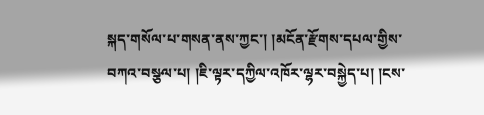སྐད་གསོལ་པ་གསན་ནས་ཀྱང་། །མངོན་རྫོགས་དཔལ་གྱིས་བཀའ་བསྩལ་པ། །ཇི་ལྟར་དཀྱིལ་འཁོར་ལྷར་བསྐྱེད་པ། །ངས་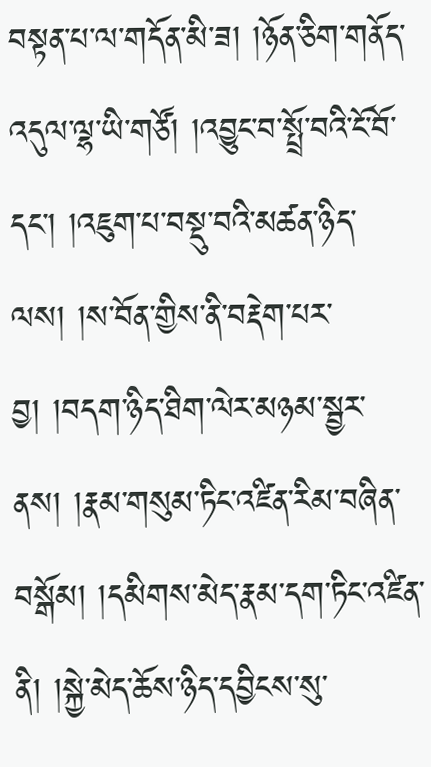བསྟན་པ་ལ་གདོན་མི་ཟ། །ཉོན་ཅིག་གནོད་འདུལ་ལྷ་ཡི་གཙོ། །འབྱུང་བ་སྤྲོ་བའི་ངོ་བོ་དང་། །འཇུག་པ་བསྡུ་བའི་མཚན་ཉིད་ལས། །ས་བོན་གྱིས་ནི་བརྡེག་པར་བྱ། །བདག་ཉིད་ཐིག་ལེར་མཉམ་སྦྱར་ནས། །རྣམ་གསུམ་ཏིང་འཛིན་རིམ་བཞིན་བསྒོམ། །དམིགས་མེད་རྣམ་དག་ཏིང་འཛིན་ནི། །སྐྱེ་མེད་ཆོས་ཉིད་དབྱིངས་སུ་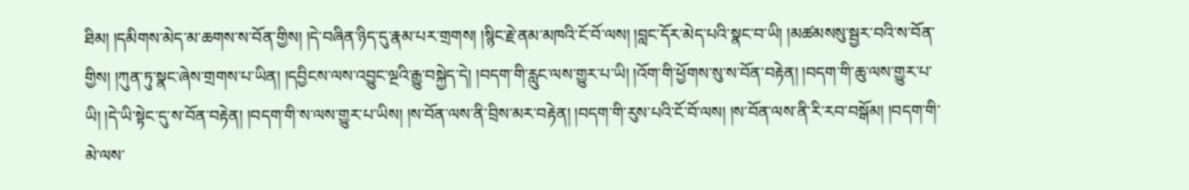ཐིམ། །དམིགས་མེད་མ་ཆགས་ས་བོན་གྱིས། །དེ་བཞིན་ཉིད་དུ་རྣམ་པར་གྲགས། །སྙིང་རྗེ་ནམ་མཁའི་ངོ་བོ་ལས། །བླང་དོར་མེད་པའི་སྣང་བ་ཡི། །མཚམསསུ་སྦྱར་བའི་ས་བོན་གྱིས། །ཀུན་ཏུ་སྣང་ཞེས་གྲགས་པ་ཡིན། །དབྱིངས་ལས་འབྱུང་ལྔའི་རྒྱུ་བསྐྱེད་དེ། །བདག་གི་རླུང་ལས་གྱུར་པ་ཡི། །འོག་གི་ཕྱོགས་སུ་ས་བོན་བརྟེན། །བདག་གི་ཆུ་ལས་གྱུར་པ་ཡི། །དེ་ཡི་སྟེང་དུ་ས་བོན་བརྟེན། །བདག་གི་ས་ལས་གྱུར་པ་ཡིས། །ས་བོན་ལས་ནི་བྲིས་མར་བརྟེན། །བདག་གི་རུས་པའི་ངོ་བོ་ལས། །ས་བོན་ལས་ནི་རི་རབ་བསྒོམ། །བདག་གི་མེ་ལས་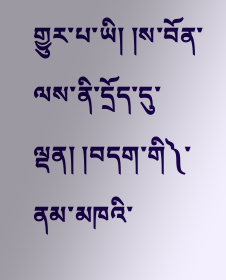གྱུར་པ་ཡི། །ས་བོན་ལས་ནི་དྲོད་དུ་ལྡན། །བདག་གི༽་ནམ་མཁའི་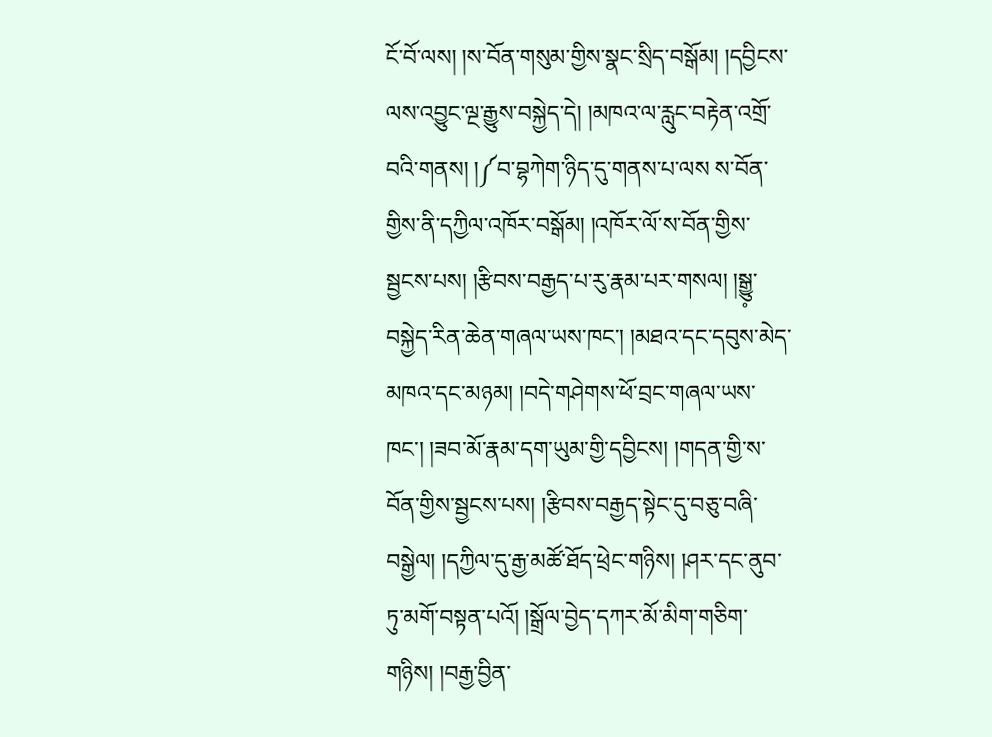ངོ་བོ་ལས། །ས་བོན་གསུམ་གྱིས་སྣང་སྲིད་བསྒོམ། །དབྱིངས་ལས་འབྱུང་ལྔ་རྒྱུས་བསྐྱེད་དེ། །མཁའ་ལ་རླུང་བརྟེན་འགྲོ་བའི་གནས། །༼བ་བྷཀེག་ཉིད་དུ་གནས་པ་ལས ས་བོན་གྱིས་ནི་དཀྱིལ་འཁོར་བསྒོམ། །འཁོར་ལོ་ས་བོན་གྱིས་སྦྱངས་པས། །རྩིབས་བརྒྱད་པ་རུ་རྣམ་པར་གསལ། །སྒྱུ༷་བསྐྱེད་རིན་ཆེན་གཞལ་ཡས་ཁང་། །མཐའ་དང་དབུས་མེད་མཁའ་དང་མཉམ། །བདེ་གཤེགས་ཕོ་བྲང་གཞལ་ཡས་ཁང་། །ཟབ་མོ་རྣམ་དག་ཡུམ་གྱི་དབྱིངས། །གདན་གྱི་ས་བོན་གྱིས་སྦྱངས་པས། །རྩིབས་བརྒྱད་སྟེང་དུ་བཅུ་བཞི་བསྒྱེལ། །དཀྱིལ་དུ་རྒྱ་མཚོ་ཐོད་ཕྲེང་གཉིས། །ཤར་དང་ནུབ་ཏུ་མགོ་བསྟན་པའོ། །སྒྲོལ་བྱེད་དཀར་མོ་མིག་གཅིག་གཉིས། །བརྒྱ་བྱིན་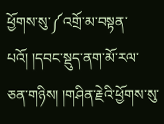ཕྱོགས་སུ་༼འགྲོ་མ་བསྟན་པའོ། །དབང་སྡུད་ནག་མོ་རལ་ཅན་གཉིས། །གཤིན་རྗེའི་ཕྱོགས་སུ་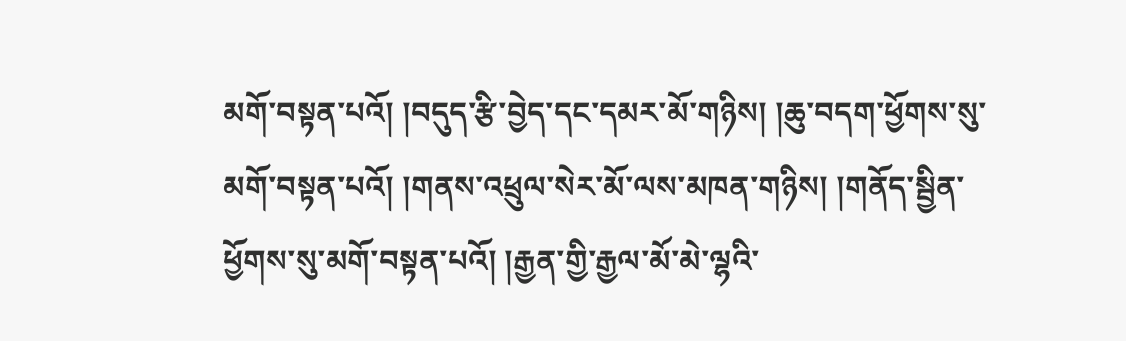མགོ་བསྟན་པའོ། །བདུད་རྩི་བྱེད་དང་དམར་མོ་གཉིས། །ཆུ་བདག་ཕྱོགས་སུ་མགོ་བསྟན་པའོ། །གནས་འཕྲུལ་སེར་མོ་ལས་མཁན་གཉིས། །གནོད་སྦྱིན་ཕྱོགས་སུ་མགོ་བསྟན་པའོ། །རྒྱན་གྱི་རྒྱལ་མོ་མེ་ལྷའི་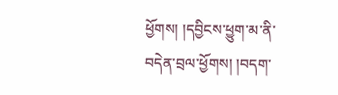ཕྱོགས། །དབྱིངས་ཕྱུག་མ་ནི་བདེན་བྲལ་ཕྱོགས། །བདག་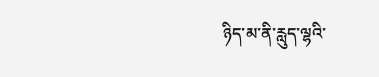ཉིད་མ་ནི་རླུད་ལྷའི་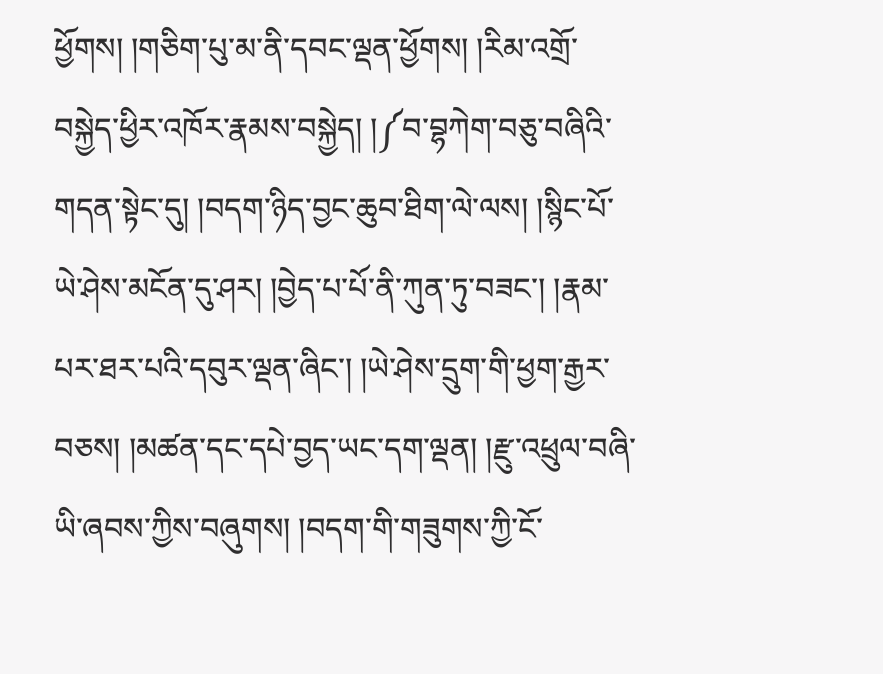ཕྱོགས། །གཅིག་པུ་མ་ནི་དབང་ལྡན་ཕྱོགས། །རིམ་འགྲོ་བསྐྱེད་ཕྱིར་འཁོར་རྣམས་བསྐྱེད། །༼བ་བྷཀེག་བཅུ་བཞིའི་གདན་སྟེང་དུ། །བདག་ཉིད་བྱང་ཆུབ་ཐིག་ལེ་ལས། །སྙིང་པོ་ཡེ་ཤེས་མངོན་དུ་ཤར། །བྱེད་པ་པོ་ནི་ཀུན་ཏུ་བཟང་། །རྣམ་པར་ཐར་པའི་དབུར་ལྡན་ཞིང་། །ཡེ་ཤེས་དྲུག་གི་ཕྱག་རྒྱར་བཅས། །མཚན་དང་དཔེ་བྱད་ཡང་དག་ལྡན། །རྫུ་འཕྲུལ་བཞི་ཡི་ཞབས་ཀྱིས་བཞུགས། །བདག་གི་གཟུགས་ཀྱི་ངོ་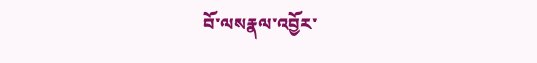བོ་ལསརྣལ་འབྱོར་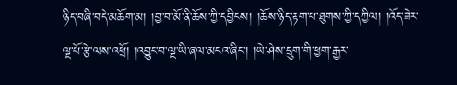ཉིད་བཞི་བདེ་མཆོག་མ། །བྱ་བ་མོ་ནི་ཆོས་ཀྱི་དབྱིངས། །ཆོས་ཉིད་རྟག་པ་ཐུགས་ཀྱི་དཀྱིལ། །འོད་ཟེར་ལྔ་པོ་རྩེ་ལས་འཕྲོ། །འབྱུང་བ་ལྔ་ཡི་ཞལ་མངའ་ཞིང་། །ཡེ་ཤེས་དྲུག་གི་ཕྱག་རྒྱར་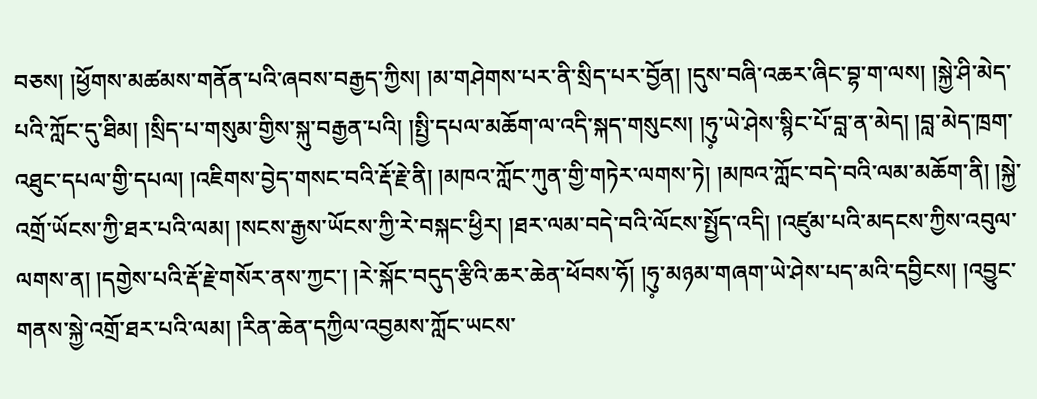བཅས། །ཕྱོགས་མཚམས་གནོན་པའི་ཞབས་བརྒྱད་ཀྱིས། །མ་གཤེགས་པར་ནི་སྲིད་པར་བྱོན། །དུས་བཞི་འཆར་ཞིང་བྷ་ག་ལས། །སྐྱེ་ཤི་མེད་པའི་ཀློང་དུ་ཐིམ། །སྲིད་པ་གསུམ་གྱིས་སྐུ་བརྒྱན་པའི། །སྤྱི་དཔལ་མཆོག་ལ་འདི་སྐད་གསུངས། །ཧུ༷་ཡེ་ཤེས་སྙིང་པོ་བླ་ན་མེད། །བླ་མེད་ཁྲག་འཐུང་དཔལ་གྱི་དཔལ། །འཇིགས་བྱེད་གསང་བའི་རྡོ་རྗེ་ནི། །མཁའ་ཀློང་ཀུན་གྱི་གཏེར་ལགས་ཏེ། །མཁའ་ཀློང་བདེ་བའི་ལམ་མཆོག་ནི། །སྐྱེ་འགྲོ་ཡོངས་ཀྱི་ཐར་པའི་ལམ། །སངས་རྒྱས་ཡོངས་ཀྱི་རེ་བསྐང་ཕྱིར། །ཐར་ལམ་བདེ་བའི་ལོངས་སྤྱོད་འདི། །འཛུམ་པའི་མདངས་ཀྱིས་འབུལ་ལགས་ན། །དགྱེས་པའི་རྡོ་རྗེ་གསོར་ནས་ཀྱང་། །རེ་སྐོང་བདུད་རྩིའི་ཆར་ཆེན་ཕོབས་ཧོ། །ཧུ༷་མཉམ་གཞག་ཡེ་ཤེས་པད་མའི་དབྱིངས། །འབྱུང་གནས་སྐྱེ་འགྲོ་ཐར་པའི་ལམ། །རིན་ཆེན་དཀྱིལ་འབྱམས་ཀློང་ཡངས་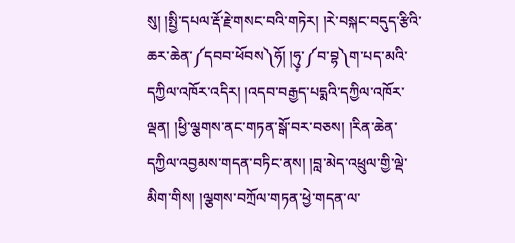སུ། །སྤྱི་དཔལ་རྡོ་རྗེ་གསང་བའི་གཏེར། །རེ་བསྐང་བདུད་རྩིའི་ཆར་ཆེན་༼དབབ་ཕོབས༽ཧོ། །ཧུ༷་༼བ་བྷ༽ག་པད་མའི་དཀྱིལ་འཁོར་འདིར། །འདབ་བརྒྱད་པདྨའི་དཀྱིལ་འཁོར་ལྡན། །ཕྱི་ལྕགས་ནང་གཏན་སྒོ་བར་བཅས། །རིན་ཆེན་དཀྱིལ་འབྱམས་གདན་བཏིང་ནས། །བླ་མེད་འཕྲུལ་གྱི་ལྡེ་མིག་གིས། །ལྕགས་བཀྲོལ་གཏན་ཕྱེ་གདན་ལ་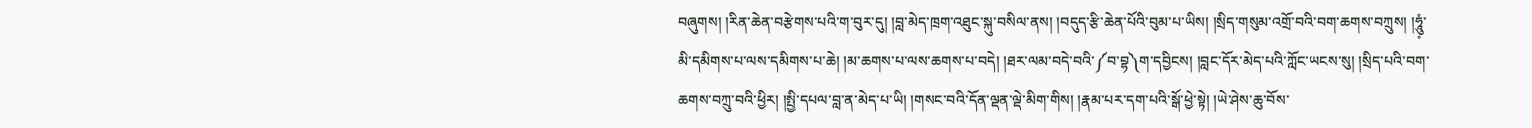བཞུགས། །རིན་ཆེན་བརྩེགས་པའི་ག་བུར་དུ། །བླ་མེད་ཁྲག་འཐུང་སྐུ་བསིལ་ནས། །བདུད་རྩི་ཆེན་པོའི་བུམ་པ་ཡིས། །སྲིད་གསུམ་འགྲོ་བའི་བག་ཆགས་བཀྲུས། །ཧཱུཾ༷་མི་དམིགས་པ་ལས་དམིགས་པ་ཆེ། །མ་ཆགས་པ་ལས་ཆགས་པ་བདེ། །ཐར་ལམ་བདེ་བའི་༼བ་བྷ༽ག་དབྱིངས། །བླང་དོར་མེད་པའི་ཀློང་ཡངས་སུ། །སྲིད་པའི་བག་ཆགས་བཀྲུ་བའི་ཕྱིར། །སྤྱི་དཔལ་བླ་ན་མེད་པ་ཡི། །གསང་བའི་དོན་ལྡན་ལྡེ་མིག་གིས། །རྣམ་པར་དག་པའི་སྒོ་ཕྱེ་སྟེ། །ཡེ་ཤེས་ཆུ་བོས་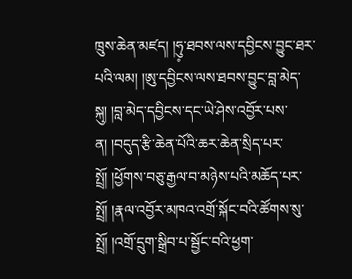ཁྲུས་ཆེན་མཛད། །ཧུ༷་ཐབས་ལས་དབྱིངས་བྱུང་ཐར་པའི་ལམ། །ཨུ་དབྱིངས་ལས་ཐབས་བྱུང་བླ་མེད་སྐུ། །བླ་མེད་དབྱིངས་དང་ཡེ་ཤེས་འབྱོར་པས་ན། །བདུད་རྩི་ཆེན་པོའི་ཆར་ཆེན་སྲིད་པར་སྤྲོ། །ཕྱོགས་བཅུ་རྒྱལ་བ་མཉེས་པའི་མཆོད་པར་སྤྲོ། །རྣལ་འབྱོར་མཁའ་འགྲོ་སྐོང་བའི་ཚོགས་སུ་སྤྲོ། །འགྲོ་དྲུག་སྒྲིབ་པ་སྦྱོང་བའི་ཕྱག་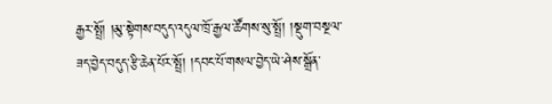རྒྱར་སྤྲོ། །མུ་སྟེགས་བདུད་འདུལ་ཁྲོ་རྒྱལ་ཚོགས་སུ་སྤྲོ། །སྡུག་བསྔལ་ཟད་བྱེད་བདུད་རྩི་ཆེན་པོར་སྤྲོ། །དབང་པོ་གསལ་བྱེད་ཡེ་ཤེས་སྒྲོན་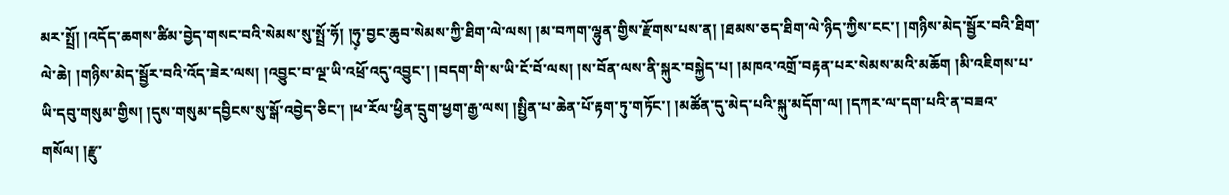མར་སྤྲོ། །འདོད་ཆགས་ཚིམ་བྱེད་གསང་བའི་སེམས་སུ་སྤྲོ་ཧོ། །ཧུ༷་བྱང་ཆུབ་སེམས་ཀྱི་ཐིག་ལེ་ལས། །མ་བཀག་ལྷུན་གྱིས་རྫོགས་པས་ན། །ཐམས་ཅད་ཐིག་ལེ་ཉིད་ཀྱིས་ངང་། །གཉིས་མེད་སྦྱོར་བའི་ཐིག་ལེ་ཆེ། །གཉིས་མེད་སྦྱོར་བའི་འོད་ཟེར་ལས། །འབྱུང་བ་ལྔ་ཡི་འཕྲོ་འདུ་འབྱུང་། །བདག་གི་ས་ཡི་ངོ་བོ་ལས། །ས་བོན་ལས་ནི་སྐུར་བསྐྱེད་པ། །མཁའ་འགྲོ་བརྟན་པར་སེམས་མའི་མཆོག །མི་འཇིགས་པ་ཡི་དབུ་གསུམ་གྱིས། །དུས་གསུམ་དབྱིངས་སུ་སྒོ་འབྱེད་ཅིང་། །ཕ་རོལ་ཕྱིན་དྲུག་ཕྱག་རྒྱ་ལས། །སྤྱིན་པ་ཆེན་པོ་རྟག་ཏུ་གཏོང་། །མཚོན་དུ་མེད་པའི་སྐུ་མདོག་ལ། །དཀར་ལ་དག་པའི་ན་བཟའ་གསོལ། །རྫུ་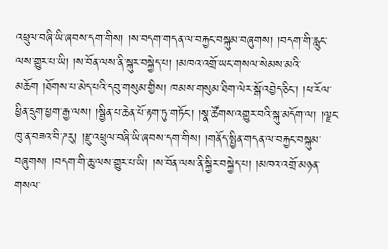འཕྲུལ་བཞི་ཡི་ཞབས་དག་གིས། །ས་བདག་གདན་ལ་བརྐྱང་བསྐུམ་བཞུགས། །བདག་གི་རླུང་ལས་གྱུར་པ་ཡི། །ས་བོན་ལས་ནི་སྐུར་བསྐྱེད་པ། །མཁའ་འགྲོ་ཡང་གསལ་སེམས་མའི་མཆོག །ཐོགས་པ་མེད་པའི་དབུ་གསུམ་གྱིས། ཁམས་གསུམ་ཐིག་ལེར་སྒོ་འབྱེད་ཅིང་། །ཕ་རོལ་ཕྱིན་དྲུག་ཕྱག་རྒྱ་ལས། །སྦྱིན་པ་ཆེན་པོ་རྟག་ཏུ་གཏོང་། །སྣ་ཚོགས་འགྱུར་བའི་སྐུ་མདོག་ལ། །ལྗང་ཁུ་ན་བཟའ་བི་ཌརུ། །རྫུ་འཕྲུལ་བཞི་ཡི་ཞབས་དག་གིས། །གནོད་སྤྱིན་གདན་ལ་བརྐྱང་བསྐུམ་བཞུགས། །བདག་གི་ཆུ་ལས་གྱུར་པ་ཡི། །ས་བོན་ལས་ནི་སྐྱིར་བསྐྱེད་པ། །མཁའ་འགྲོ་མཉན་གསལ་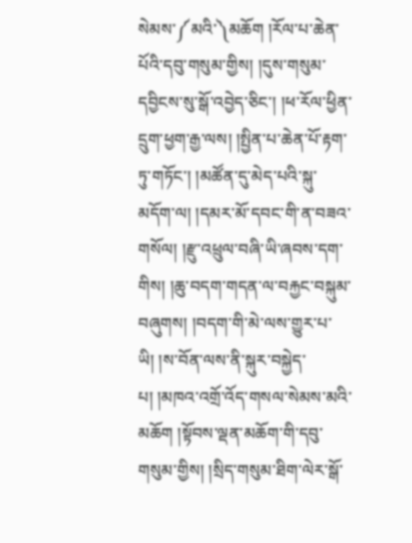སེམས་༼མའི་༽མཆོག །རོལ་པ་ཆེན་པོའི་དབུ་གསུམ་གྱིས། །དུས་གསུམ་དབྱིངས་སུ་སྒོ་འབྱེད་ཅིང་། །ཕ་རོལ་ཕྱིན་དྲུག་ཕྱག་རྒྱ་ལས། །སྤྱིན་པ་ཆེན་པོ་རྟག་ཏུ་གཏོང་། །མཚོན་དུ་མེད་པའི་སྐུ་མདོག་ལ། །དམར་མོ་དབང་གི་ན་བཟའ་གསོལ། །རྫུ་འཕྲུལ་བཞི་ཡི་ཞབས་དག་གིས། །ཆུ་བདག་གདན་ལ་བརྐྱང་བསྐུམ་བཞུགས། །བདག་གི་མེ་ལས་གྱུར་པ་ཡི། །ས་བོན་ལས་ནི་སྐུར་བསྐྱེད་པ། །མཁའ་འགྲོ་འོད་གསལ་སེམས་མའི་མཆོག །སྟོབས་ལྡན་མཆོག་གི་དབུ་གསུམ་གྱིས། །སྲིད་གསུམ་ཐིག་ལེར་སྒོ་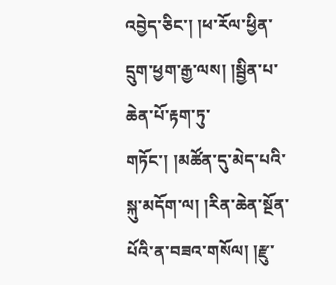འབྱེད་ཅིང་། །ཕ་རོལ་ཕྱིན་དྲུག་ཕྱག་རྒྱ་ལས། །སྦྱིན་པ་ཆེན་པོ་རྟག་ཏུ་གཏོང་། །མཚོན་དུ་མེད་པའི་སྐུ་མདོག་ལ། །རིན་ཆེན་སྔོན་པོའི་ན་བཟའ་གསོལ། །རྫུ་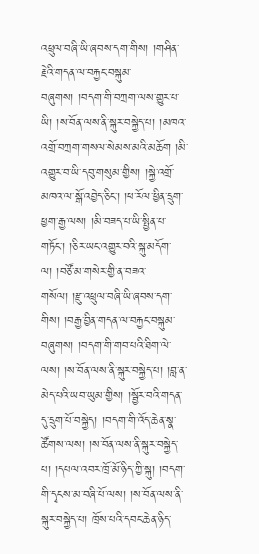འཕྲུལ་བཞི་ཡི་ཞབས་དག་གིས། །གཤིན་རྗེའི་གདན་ལ་བརྐྱང་བསྐུམ་བཞུགས། །བདག་གི་བཀྲག་ལས་གྱུར་པ་ཡི། །ས་བོན་ལས་ནི་སྐུར་བསྐྱེད་པ། །མཁའ་འགྲོ་བཀྲག་གསལ་སེམས་མའི་མཆོག །མི་འགྱུར་བ་ཡི་དབུ་གསུམ་གྱིས། །སྐྱེ་འགྲོ་མཁའ་ལ་སྒོ་འབྱེད་ཅིང་། །ཕ་རོལ་ཕྱིན་དྲུག་ཕྱག་རྒྱ་ལས། །མི་བཟད་པ་ཡི་སྤྱིན་པ་གཏོང་། །ཅིར་ཡང་འགྱུར་བའི་སྐུ་མདོག་ལ། །བཙོ་མ་གསེར་གྱི་ན་བཟའ་གསོལ། །རྫུ་འཕྲུལ་བཞི་ཡི་ཞབས་དག་གིས། །བརྒྱ་བྱིན་གདན་ལ་བརྐྱང་བསྐུམ་བཞུགས། །བདག་གི་གབ་པའི་ཐིག་ལེ་ལས། །ས་བོན་ལས་ནི་སྐུར་བསྐྱེད་པ། །བླ་ན་མེད་པའི་ཡབ་ཡུམ་གྱིས། །སྦྱོར་བའི་གདན་དུ་དྲུག་པོ་བསྐྱེད། །བདག་གི་འོད་ཆེན་སྣ་ཚོགས་ལས། །ས་བོན་ལས་ནི་སྐུར་བསྐྱེད་པ། །དཔལ་འབར་ཁྲོ་མོ་ཉིད་ཀྱི་སྐུ། །བདག་གི་དྭངས་མ་བཞི་པོ་ལས། །ས་བོན་ལས་ནི་སྐུར་བསྐྱེད་པ། ཁྲོས་པའི་དབང་ཆེན་ཉིད་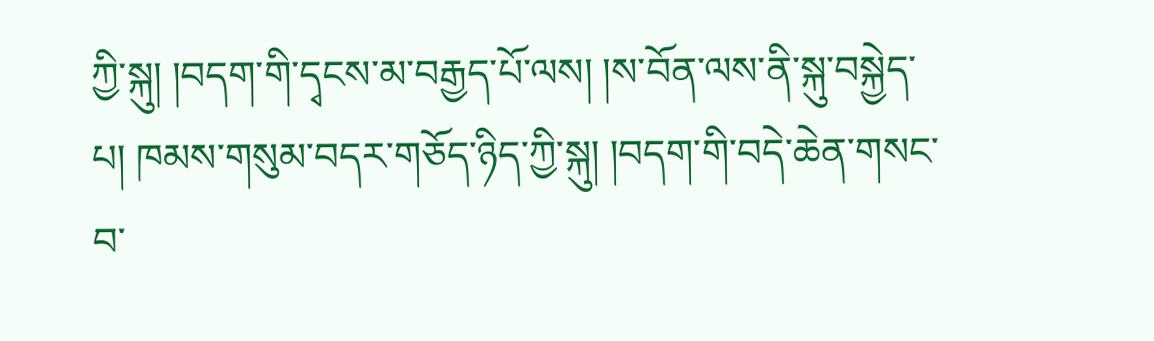ཀྱི་སྐུ། །བདག་གི་དྭངས་མ་བརྒྱད་པོ་ལས། །ས་བོན་ལས་ནི་སྐུ་བསྐྱེད་པ། ཁམས་གསུམ་བདར་གཅོད་ཉིད་ཀྱི་སྐུ། །བདག་གི་བདེ་ཆེན་གསང་བ་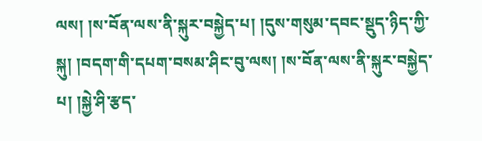ལས། །ས་བོན་ལས་ནི་སྐུར་བསྐྱེད་པ། །དུས་གསུམ་དབང་སྡུད་ཉིད་ཀྱི་སྐུ། །བདག་གི་དཔག་བསམ་ཤིང་བུ་ལས། །ས་བོན་ལས་ནི་སྐུར་བསྐྱེད་པ། །སྐྱེ་ཤི་རྩད་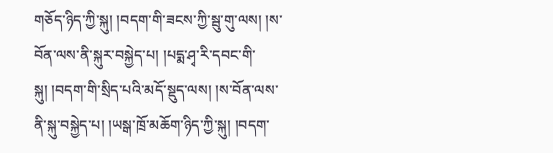གཅོད་ཉིད་ཀྱི་སྐུ། །བདག་གི་ཟངས་ཀྱི་སྦུ་གུ་ལས། །ས་བོན་ལས་ནི་སྐུར་བསྐྱེད་པ། །པདྨ་ཤྭ་རི་དབང་གི་སྐུ། །བདག་གི་སྲིད་པའི་མདོ་སྡུད་ལས། །ས་བོན་ལས་ནི་སྐུ་བསྐྱེད་པ། །ཡསྒ་ཁྲོ་མཆོག་ཉིད་ཀྱི་སྐུ། །བདག་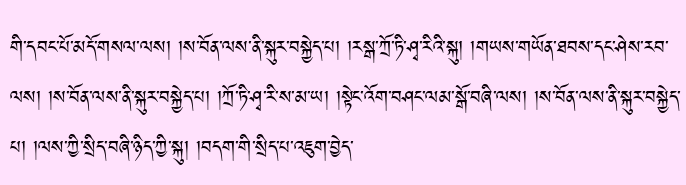གི་དབང་པོ་མདོ་གསལ་ལས། །ས་བོན་ལས་ནི་སྐུར་བསྐྱེད་པ། །རསྒ་ཀྲོ་ཏི་ཤྭ་རིའི་སྐུ། །གཡས་གཡོན་ཐབས་དང་ཤེས་རབ་ལས། །ས་བོན་ལས་ནི་སྐུར་བསྐྱེད་པ། །ཀྲོ་ཏི་ཤྭ་རི་ས་མ་ཡ། །སྟེང་འོག་བཤང་ལམ་སྒོ་བཞི་ལས། །ས་བོན་ལས་ནི་སྐུར་བསྐྱེད་པ། །ལས་ཀྱི་སྲིད་བཞི་ཉིད་ཀྱི་སྐུ། །བདག་གི་སྲིད་པ་འཇུག་བྱེད་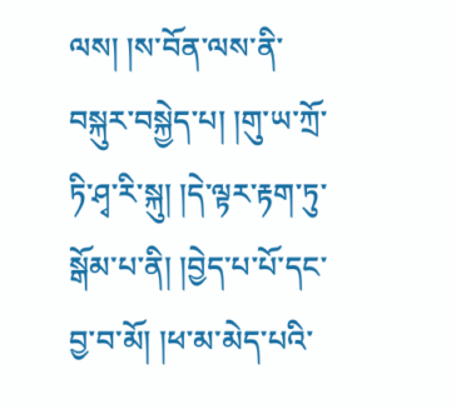ལས། །ས་བོན་ལས་ནི་བསྐུར་བསྐྱེད་པ། །གུ་ཡ་ཀྲོ་ཏི་ཤྭ་རི་སྐུ། །དེ་ལྟར་རྟག་ཏུ་སྒོམ་པ་ནི། །བྱེད་པ་པོ་དང་བྱ་བ་མོ། །ཕ་མ་མེད་པའི་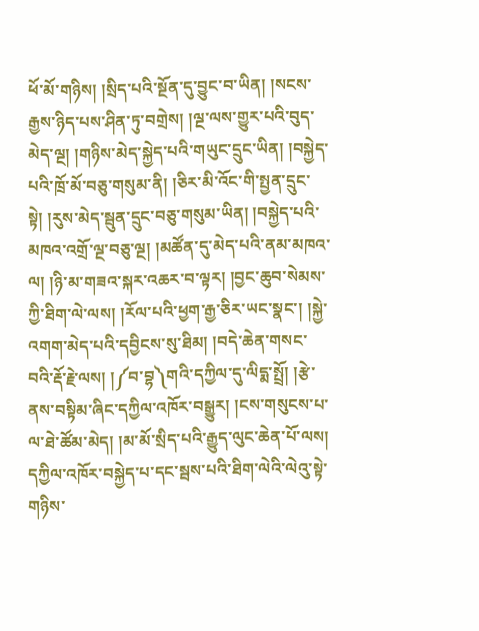ཕོ་མོ་གཉིས། །སྲིད་པའི་སྔོན་དུ་བྱུང་བ་ཡིན། །སངས་རྒྱས་ཉིད་པས་ཤིན་ཏུ་བགྲེས། །ལྔ་ལས་གྱུར་པའི་བུད་མེད་ལྔ། །གཉིས་མེད་སྐྱེད་པའི་གཡུང་དྲུང་ཡིན། །བསྐྱེད་པའི་ཁྲོ་མོ་བཅུ་གསུམ་ནི། །ཅིར་མི་འོང་གི་སྤྱན་དྲུང་སྟེ། །རུས་མེད་སྦུན་དྲུང་བཅུ་གསུམ་ཡིན། །བསྐྱེད་པའི་མཁའ་འགྲོ་ལྔ་བཅུ་ལྔ། །མཚོན་དུ་མེད་པའི་ནམ་མཁའ་ལ། །ཉི་མ་གཟའ་སྐར་འཆར་བ་ལྟར། །བྱང་ཆུབ་སེམས་ཀྱི་ཐིག་ལེ་ལས། །རོལ་པའི་ཕྱག་རྒྱ་ཅིར་ཡང་སྣང་། །སྐྱེ་འགག་མེད་པའི་དབྱིངས་སུ་ཐིམ། །བདེ་ཆེན་གསང་བའི་རྡོ་རྗེ་ལས། །༼བ་བྷ༽གའི་དཀྱིལ་དུ་ལིདྨ་སྤྲོ། །རྩེ་ནས་བསྟིམ་ཞིང་དཀྱིལ་འཁོར་བསྒྱུར། །ངས་གསུངས་པ་ལ་ཐེ་ཚོམ་མེད། །མ་མོ་སྲིད་པའི་རྒྱུད་ལུང་ཆེན་པོ་ལས། དཀྱིལ་འཁོར་བསྐྱེད་པ་དང་སྦས་པའི་ཐིག་ལེའི་ལེའུ་སྟེ་གཉིས་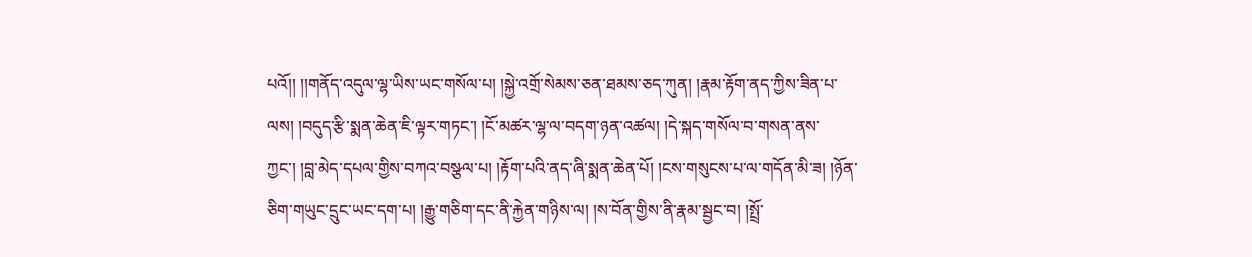པའོ།། །།གནོད་འདུལ་ལྷ་ཡིས་ཡང་གསོལ་པ། །སྐྱེ་འགྲོ་སེམས་ཅན་ཐམས་ཅད་ཀུན། །རྣམ་རྟོག་ནད་ཀྱིས་ཟིན་པ་ལས། །བདུད་རྩི་སྨན་ཆེན་ཇི་ལྟར་གཏང་། །ངོ་མཚར་ལྷ་ལ་བདག་ཉན་འཚལ། །དེ་སྐད་གསོལ་བ་གསན་ནས་ཀྱང་། །བླ་མེད་དཔལ་གྱིས་བཀའ་བསྩལ་པ། །རྟོག་པའི་ནད་ཞི་སྨན་ཆེན་པོ། །ངས་གསུངས་པ་ལ་གདོན་མི་ཟ། །ཉོན་ཅིག་གཡུང་དྲུང་ཡང་དག་པ། །རྒྱུ་གཅིག་དང་ནི་རྐྱེན་གཉིས་ལ། །ས་བོན་གྱིས་ནི་རྣམ་སྦྱང་བ། །སྤྲོ་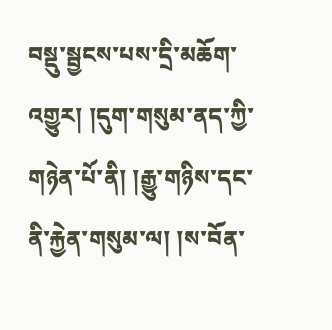བསྡུ་སྦྱངས་པས་དྲི་མཆོག་འགྱུར། །དུག་གསུམ་ནད་ཀྱི་གཉེན་པོ་ནི། །རྒྱུ་གཉིས་དང་ནི་རྐྱེན་གསུམ་ལ། །ས་བོན་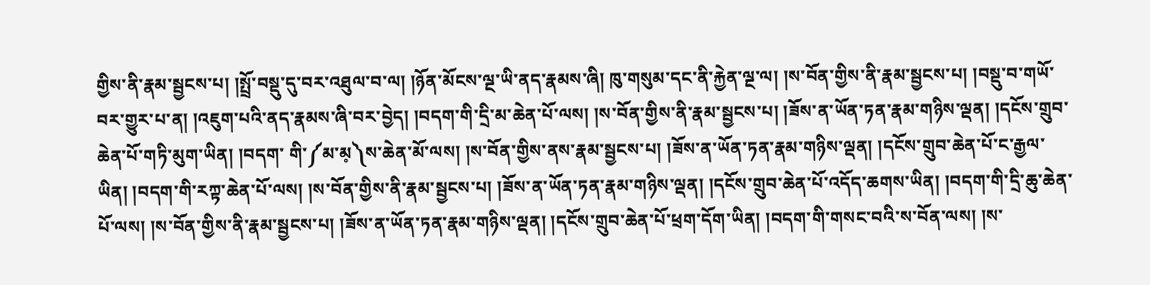གྱིས་ནི་རྣམ་སྦྱངས་པ། །སྤྲོ་བསྡུ་དུ་བར་འཐུལ་བ་ལ། །ཉོན་མོངས་ལྔ་ཡི་ནད་རྣམས་ཞི། ཁུ་གསུམ་དང་ནི་རྐྱེན་ལྔ་ལ། །ས་བོན་གྱིས་ནི་རྣམ་སྦྱངས་པ། །བསྡུ་བ་གཡོ་བར་གྱུར་པ་ན། །འཇུག་པའི་ནད་རྣམས་ཞི་བར་བྱེད། །བདག་གི་དྲི་མ་ཆེན་པོ་ལས། །ས་བོན་གྱིས་ནི་རྣམ་སྦྱངས་པ། །ཟོས་ན་ཡོན་ཏན་རྣམ་གཉིས་ལྡན། །དངོས་གྲུབ་ཆེན་པོ་གཏི་མུག་ཡིན། །བདག་ གི་༼མ་མ༷༽ས་ཆེན་མོ་ལས། །ས་བོན་གྱིས་ནས་རྣམ་སྦྱངས་པ། །ཟོས་ན་ཡོན་ཏན་རྣམ་གཉིས་ལྡན། །དངོས་གྲུབ་ཆེན་པོ་ང་རྒྱལ་ཡིན། །བདག་གི་རཀྟ་ཆེན་པོ་ལས། །ས་བོན་གྱིས་ནི་རྣམ་སྦྱངས་པ། །ཟོས་ན་ཡོན་ཏན་རྣམ་གཉིས་ལྡན། །དངོས་གྲུབ་ཆེན་པོ་འདོད་ཆགས་ཡིན། །བདག་གི་དྲི་ཆུ་ཆེན་པོ་ལས། །ས་བོན་གྱིས་ནི་རྣམ་སྦྱངས་པ། །ཟོས་ན་ཡོན་ཏན་རྣམ་གཉིས་ལྡན། །དངོས་གྲུབ་ཆེན་པོ་ཕྲག་དོག་ཡིན། །བདག་གི་གསང་བའི་ས་བོན་ལས། །ས་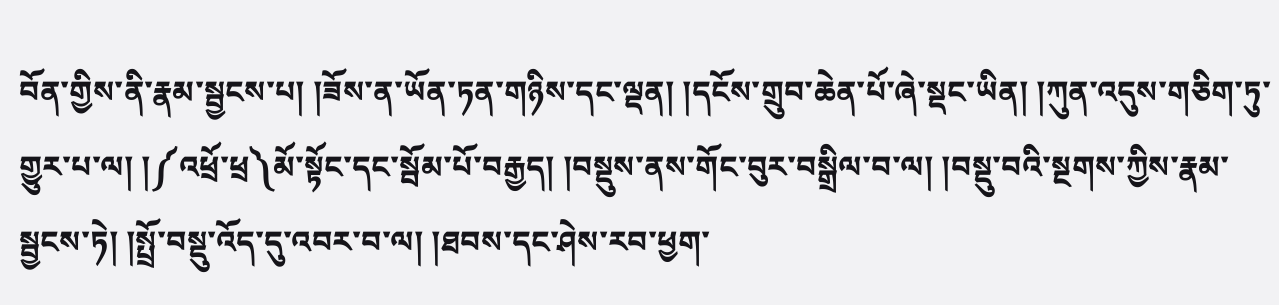བོན་གྱིས་ནི་རྣམ་སྦྱངས་པ། །ཟོས་ན་ཡོན་ཏན་གཉིས་དང་ལྡན། །དངོས་གྲུབ་ཆེན་པོ་ཞེ་སྡང་ཡིན། །ཀུན་འདུས་གཅིག་ཏུ་གྱུར་པ་ལ། །༼འཕྲོ་ཕྲ༽མོ་སྟོང་དང་སྦོམ་པོ་བརྒྱད། །བསྡུས་ནས་གོང་བུར་བསྒྲིལ་བ་ལ། །བསྡུ་བའི་སྔགས་ཀྱིས་རྣམ་སྦྱངས་ཏེ། །སྤྲོ་བསྡུ་འོད་དུ་འབར་བ་ལ། །ཐབས་དང་ཤེས་རབ་ཕྱག་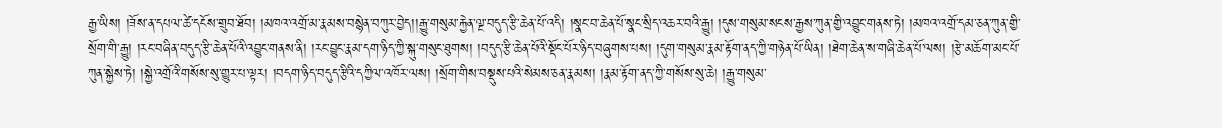རྒྱ་ཡིས། །ཟོས་ན་དཔལ་ཚེ་དངོས་གྲུབ་ཐོབ། །མཁའ་འགྲོ་མ་རྣམས་བསྙེན་བཀུར་བྱེད།།རྒྱུ་གསུམ་རྐྱེན་ལྔ་བདུད་རྩི་ཆེན་པོ་འདི། །སྣང་བ་ཆེན་པོ་སྣང་སྲིད་འཆར་བའི་རྒྱུ། །དུས་གསུམ་སངས་རྒྱས་ཀུན་གྱི་འབྱུང་གནས་ཏེ། །མཁའ་འགྲོ་དམ་ཅན་ཀུན་གྱི་སྲོག་གི་རྒྱུ། །རང་བཞིན་བདུད་རྩི་ཆེན་པོའི་འབྱུང་གནས་ནི། །རང་བྱུང་རྣམ་དག་ཉིད་ཀྱི་སྐུ་གསུང་ཐུགས། །བདུད་རྩི་ཆེན་པོའི་སྡོང་པོར་ཉིད་བཞུགས་པས། །དུག་གསུམ་རྣམ་རྟོག་ནད་ཀྱི་གཉེན་པོ་ཡིན། །ཐེག་ཆེན་ས་གཞི་ཆེན་པོ་ལས། །རྩེ་མཆོག་མང་པོ་ཀུན་སྐྱེས་ཏེ། །སྐྱེ་འགྲོའི་གསོས་སུ་གྱུར་པ་ལྟར། །བདག་ཉིད་བདུད་རྩིའི་དཀྱིལ་འཁོར་ལས། །སྲོག་གིས་བསྡུས་པའི་སེམས་ཅན་རྣམས། །རྣམ་རྟོག་ནད་ཀྱི་གསོས་སུ་ཆེ། །རྒྱུ་གསུམ་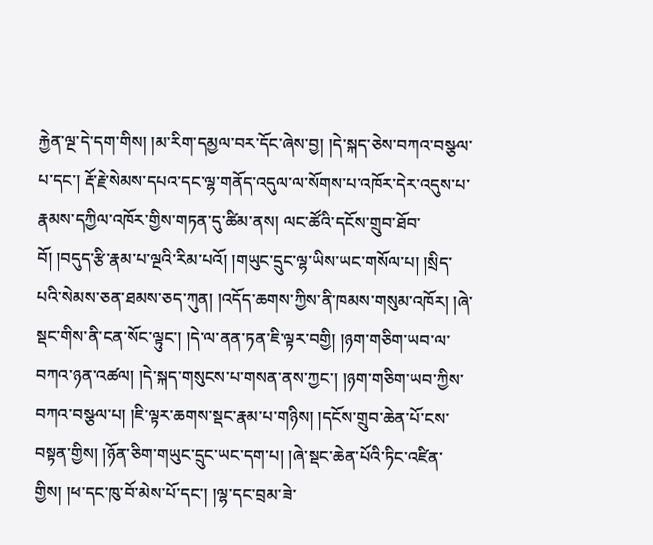རྐྱེན་ལྔ་དེ་དག་གིས། །མ་རིག་དམྱལ་བར་དོང་ཞེས་བྱ། །དེ་སྐད་ཅེས་བཀའ་བསྩལ་པ་དང་། རྡོ་རྗེ་སེམས་དཔའ་དང་ལྷ་གནོད་འདུལ་ལ་སོགས་པ་འཁོར་དེར་འདུས་པ་རྣམས་དཀྱིལ་འཁོར་གྱིས་གཏན་དུ་ཚིམ་ནས། ལང་ཚོའི་དངོས་གྲུབ་ཐོབ་བོ། །བདུད་རྩི་རྣམ་པ་ལྔའི་རིམ་པའོ། །གཡུང་དྲུང་ལྷ་ཡིས་ཡང་གསོལ་པ། །སྲིད་པའི་སེམས་ཅན་ཐམས་ཅད་ཀུན། །འདོད་ཆགས་ཀྱིས་ནི་ཁམས་གསུམ་འཁོར། །ཞེ་སྡང་གིས་ནི་ངན་སོང་ལྟུང་། །དེ་ལ་ནན་ཏན་ཇི་ལྟར་བགྱི། །ཉག་གཅིག་ཡབ་ལ་བཀའ་ཉན་འཚལ། །དེ་སྐད་གསུངས་པ་གསན་ནས་ཀྱང་། །ཉག་གཅིག་ཡབ་ཀྱིས་བཀའ་བསྩལ་པ། །ཇི་ལྟར་ཆགས་སྡང་རྣམ་པ་གཉིས། །དངོས་གྲུབ་ཆེན་པོ་ངས་བསྟན་གྱིས། །ཉོན་ཅིག་གཡུང་དྲུང་ཡང་དག་པ། །ཞེ་སྡང་ཆེན་པོའི་ཏིང་འཛིན་གྱིས། །ཕ་དང་ཁུ་བོ་མེས་པོ་དང་། །ལྷ་དང་བྲམ་ཟེ་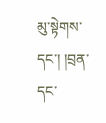མུ་སྟེགས་དང་། །བྲན་དང་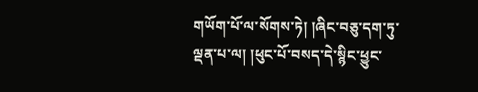གཡོག་པོ་ལ་སོགས་ཏེ། །ཞིང་བཅུ་དག་ཏུ་ལྡན་པ་ལ། །ཕུང་པོ་བསད་དེ་སྙིང་ཕྱུང་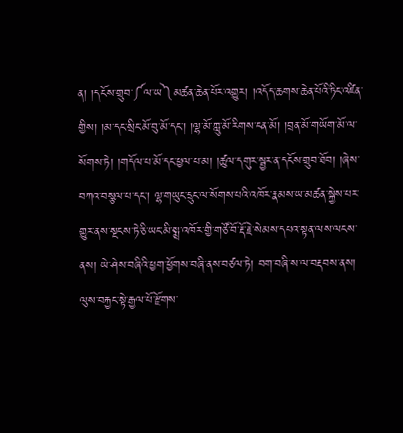ན། །དངོས་གྲུབ་༼ལ་ཡ༽མཚན་ཆེན་པོར་འགྱུར། །འདོད་ཆགས་ཆེན་པོའི་ཏིང་འཛིན་གྱིས། །མ་དང་སྲིང་མོ་བུ་མོ་དང་། །ལྷ་མོ་ཀླུ་མོ་རིགས་ངན་མོ། །བྲན་མོ་གཡོག་མོ་ལ་སོགས་ཏེ། །གདོལ་པ་མོ་དང་ཕྱལ་པ་མ། །ཚུལ་དགུར་སྦྱར་ན་དངོས་གྲུབ་ཐོབ། །ཞེས་བཀའ་བསྩལ་པ་དང་། ལྷ་གཡུང་དྲུང་ལ་སོགས་པའི་འཁོར་རྣམས་ཡ་མཚན་སྐྱེས་པར་གྱུར་ནས་སྔངས་ཏེ་ཅི་ཡང་མི་སྨྲ་འཁོར་གྱི་གཙོ་བོ་རྡོ་རྗེ་སེམས་དཔའ་སྟན་ལས་ལངས་ནས། ཡེ་ཤེས་བཞིའི་ཕྱག་ཕྱོགས་བཞི་ནས་བཙལ་ཏེ། བག་བཞི་ས་ལ་བརྡབས་ནས། ལུས་བརྐྱང་སྟེ་རྒྱལ་པོ་རྫོགས་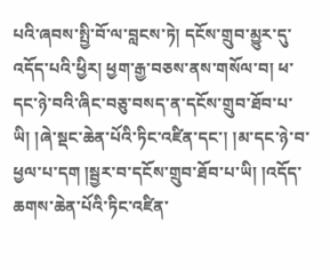པའི་ཞབས་སྤྱི་བོ་ལ་བླངས་ཏེ། དངོས་གྲུབ་མྱུར་དུ་འདོད་པའི་ཕྱིར། ཕྱག་རྒྱ་བཅས་ནས་གསོལ་བ། ཕ་དང་ཉེ་བའི་ཞིང་བཅུ་བསད་ན་དངོས་གྲུབ་ཐོབ་པ་ཡི། །ཞེ་སྡང་ཆེན་པོའི་ཏིང་འཛིན་དང་། །མ་དང་ཉེ་བ་ཕྱལ་པ་དག །སྦྱར་བ་དངོས་གྲུབ་ཐོབ་པ་ཡི། །འདོད་ཆགས་ཆེན་པོའི་ཏིང་འཛིན་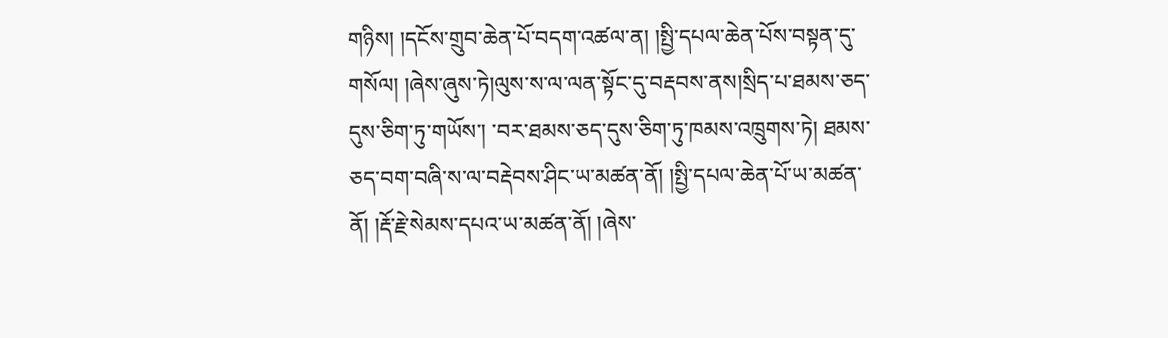གཉིས། །དངོས་གྲུབ་ཆེན་པོ་བདག་འཚལ་ན། །སྤྱི་དཔལ་ཆེན་པོས་བསྟན་དུ་གསོལ། །ཞེས་ཞུས་ཏེ།ལུས་ས་ལ་ལན་སྟོང་དུ་བརྡབས་ནས།སྲིད་པ་ཐམས་ཅད་དུས་ཅིག་ཏུ་གཡོས་། ་བར་ཐམས་ཅད་དུས་ཅིག་ཏུ་ཁམས་འཁྲུགས་ཏེ། ཐམས་ཅད་བག་བཞི་ས་ལ་བརྡེབས་ཤིང་ཡ་མཚན་ནོ། །སྤྱི་དཔལ་ཆེན་པོ་ཡ་མཚན་ནོ། །རྡོ་རྗེ་སེམས་དཔའ་ཡ་མཚན་ནོ། །ཞེས་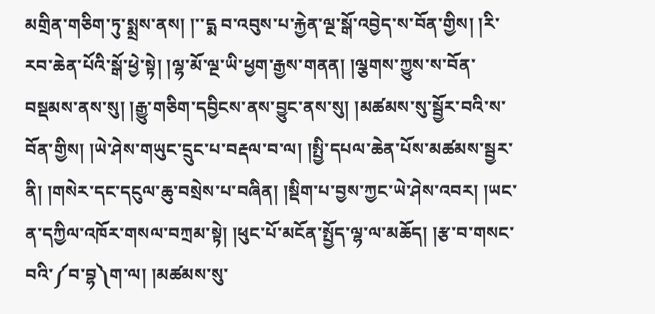མགྲིན་གཅིག་ཏུ་སྨྲས་ནས། །་་དྨ བ་འབུས་པ་རྐྱེན་ལྔ་སྒོ་འབྱེད་ས་བོན་གྱིས། །རི་རབ་ཆེན་པོའི་སྒོ་ཕྱེ་སྟེ། །ལྷ་མོ་ལྔ་ཡི་ཕྱག་རྒྱས་གནན། །ལྕགས་ཀྱུས་ས་བོན་བསྡམས་ནས་སུ། །རྒྱུ་གཅིག་དབྱིངས་ནས་བྱུང་ནས་སུ། །མཚམས་སུ་སྦྱོར་བའི་ས་བོན་གྱིས། །ཡེ་ཤེས་གཡུང་དྲུང་པ་བརྡལ་བ་ལ། །སྤྱི་དཔལ་ཆེན་པོས་མཚམས་སྦྱར་ནི། །གསེར་དང་དངུལ་ཆུ་བསྲེས་པ་བཞིན། །སྡིག་པ་བྱས་ཀྱང་ཡེ་ཤེས་འབར། །ཡང་ན་དཀྱིལ་འཁོར་གསལ་བཀྲམ་སྟེ། །ཕུང་པོ་མངོན་སྤྱོད་ལྷ་ལ་མཆོད། །རྩ་བ་གསང་བའི་༼བ་བྷ༽ག་ལ། །མཚམས་སུ་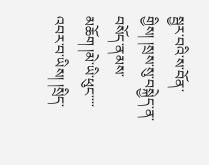སྦྱར་བའི་ས་བོན་གྱིས། །སྲས་སུ་བསྐྱེད་ན་བསོད་ནམས་མཆོག །མེ་ཡི་ཕུང་་་་ འབར་བ་ཡིས། །སྲིད་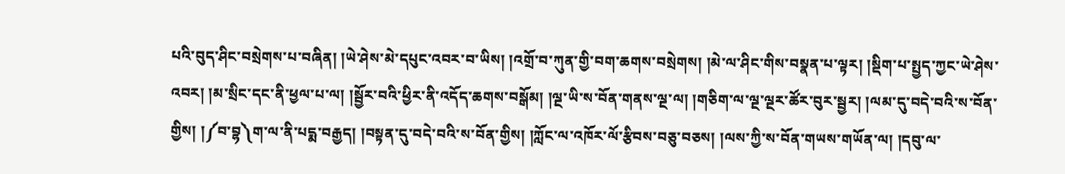པའི་བུད་ཤིང་བསྲེགས་པ་བཞིན། །ཡེ་ཤེས་མེ་དཔུང་འབར་བ་ཡིས། །འགྲོ་བ་ཀུན་གྱི་བག་ཆགས་བསྲེགས། །མེ་ལ་ཤིང་གིས་བསྣན་པ་ལྟར། །སྡིག་པ་སྤྱད་ཀྱང་ཡེ་ཤེས་འབར། །མ་སྲིང་དང་ནི་ཕྱལ་པ་ལ། །སྦྱོར་བའི་ཕྱིར་ནི་འདོད་ཆགས་བསྒོམ། །ལྔ་ཡི་ས་བོན་གནས་ལྔ་ལ། །གཅིག་ལ་ལྔ་ལྔར་ཚོར་བུར་སྦྱར། །ལམ་དུ་བདེ་བའི་ས་བོན་གྱིས། །༼བ་བྷ༽ག་ལ་ནི་པདྨ་བརྒྱད། །བསྟན་དུ་བདེ་བའི་ས་བོན་གྱིས། །ཀློང་ལ་འཁོར་ལོ་རྩིབས་བཅུ་བཅས། །ལས་ཀྱི་ས་བོན་གཡས་གཡོན་ལ། །དབུ་ལ་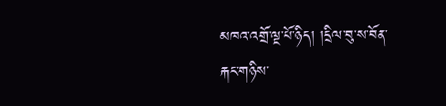མཁའ་འགྲོ་ལྔ་པོ་ཉིད། །དྲིལ་བུ་ས་བོན་རྐང་གཉིས་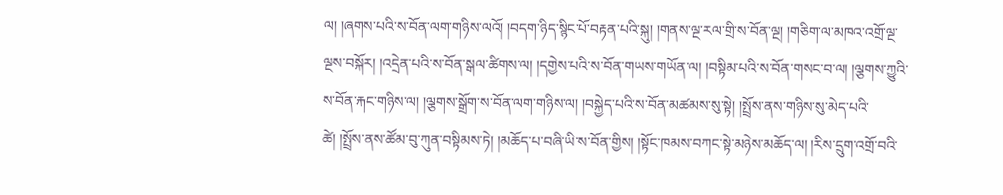ལ། །ཞགས་པའི་ས་བོན་ལག་གཉིས་ལའོ། །བདག་ཉིད་སྙིང་པོ་བརྟན་པའི་སྐུ། །གནས་ལྔ་རལ་གྲི་ས་བོན་ལྔ། །གཅིག་ལ་མཁའ་འགྲོ་ལྔ་ལྔས་བསྐོར། །འདྲེན་པའི་ས་བོན་སྒལ་ཚིགས་ལ། །དགྱེས་པའི་ས་བོན་གཡས་གཡོན་ལ། །བསྟིམ་པའི་ས་བོན་གསང་བ་ལ། །ལྕགས་ཀྱུའི་ས་བོན་རྐང་གཉིས་ལ། །ལྕགས་སྒྲོག་ས་བོན་ལག་གཉིས་ལ། །བསྐྱེད་པའི་ས་བོན་མཚམས་སུ་སྟེ། །སྤྲོས་ནས་གཉིས་སུ་མེད་པའི་ཚེ། །སྤྲོས་ནས་ཚོམ་བུ་ཀུན་བསྟིམས་ཏེ། །མཆོད་པ་བཞི་ཡི་ས་བོན་གྱིས། །སྟོང་ཁམས་བཀང་སྟེ་མཉེས་མཆོད་ལ། །རིས་དྲུག་འགྲོ་བའི་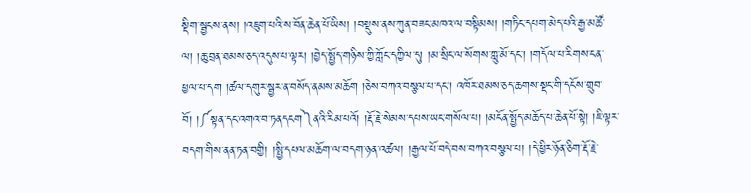སྡིག་སྦྱངས་ནས། །འཇུག་པའི་ས་བོན་ཆེན་པོ་ཡིས། །བསྡུས་ནས་ཀུན་བཟང་མཁའ་ལ་བསྟིམས། །གཏིང་དཔག་མེད་པའི་རྒྱ་མཚོ་ལ། །ཆུ་བྲན་ཐམས་ཅད་འདུས་པ་ལྟར། །བྱེད་སྤྱོད་གཉིས་ཀྱི་ཀློང་དཀྱིལ་དུ། །མ་སྲིང་ལ་སོགས་ཀླུ་མོ་དང་། །གདོལ་པ་རིགས་ངན་ཕྱལ་པ་དག །ཚལ་དགུར་སྦྱར་ན་བསོད་ནམས་མཆོག །ཅེས་བཀའ་བསྩལ་པ་དང་། འཁོར་ཐམས་ཅད་ཆགས་སྡང་གི་དངོས་གྲུབ་བོ། །༼སྟན་དང་འགའ་བ་ཏནདངག༽ནའི་རིམ་པའོ། །རྡོ་རྗེ་སེམས་དཔས་ཡང་གསོལ་པ། །མངོན་སྤྱོད་མཆོད་པ་ཆེན་པོ་སྟེ། །ཇི་ལྟར་བདག་གིས་ནན་ཏན་བགྱི། །སྤྱི་དཔལ་མཆོག་ལ་བདག་ཉན་འཚལ། །རྒྱལ་པོ་བདེ་བས་བཀའ་བསྩལ་པ། །དེ་ཕྱིར་ཉོན་ཅིག་རྡོ་རྗེ་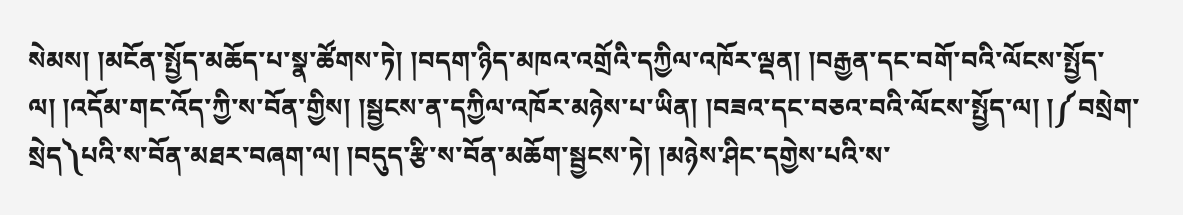སེམས། །མངོན་སྤྱོད་མཆོད་པ་སྣ་ཚོགས་ཏེ། །བདག་ཉིད་མཁའ་འགྲོའི་དཀྱིལ་འཁོར་ལྡན། །བརྒྱན་དང་བགོ་བའི་ལོངས་སྤྱོད་ལ། །འདོམ་གང་འོད་ཀྱི་ས་བོན་གྱིས། །སྦྱངས་ན་དཀྱིལ་འཁོར་མཉེས་པ་ཡིན། །བཟའ་དང་བཅའ་བའི་ལོངས་སྤྱོད་ལ། །༼བསྲེག་སྲེད༽པའི་ས་བོན་མཐར་བཞག་ལ། །བདུད་རྩི་ས་བོན་མཆོག་སྦྱངས་ཏེ། །མཉེས་ཤིང་དགྱེས་པའི་ས་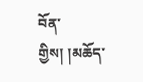བོན་གྱིས། །མཆོད་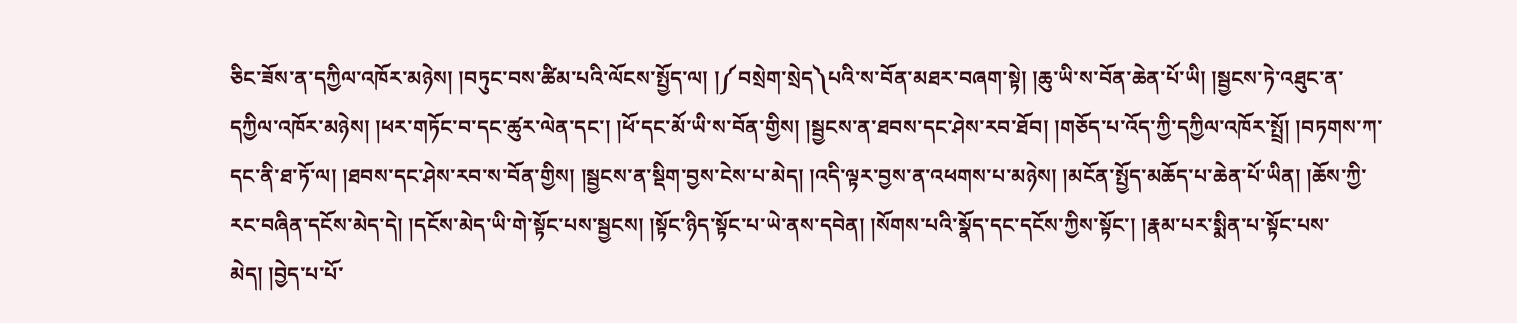ཅིང་ཟོས་ན་དཀྱིལ་འཁོར་མཉེས། །བཏུང་བས་ཚིམ་པའི་ལོངས་སྤྱོད་ལ། །༼བསྲེག་སྲེད༽པའི་ས་བོན་མཐར་བཞག་སྟེ། །ཆུ་ཡི་ས་བོན་ཆེན་པོ་ཡི། །སྦྱངས་ཏེ་འཐུང་ན་དཀྱིལ་འཁོར་མཉེས། །ཕར་གཏོང་བ་དང་ཚུར་ལེན་དང་། །ཕོ་དང་མོ་ཡི་ས་བོན་གྱིས། །སྦྱངས་ན་ཐབས་དང་ཤེས་རབ་ཐོབ། །གཅོད་པ་འོད་ཀྱི་དཀྱིལ་འཁོར་སྤྲོ། །བཏགས་ཀ་དང་ནི་ཐ་ཏོ་ལ། །ཐབས་དང་ཤེས་རབ་ས་བོན་གྱིས། །སྦྱངས་ན་སྡིག་བྱས་ངེས་པ་མེད། །འདི་ལྟར་བྱས་ན་འཕགས་པ་མཉེས། །མངོན་སྤྱོད་མཆོད་པ་ཆེན་པོ་ཡིན། །ཆོས་ཀྱི་རང་བཞིན་དངོས་མེད་དེ། །དངོས་མེད་ཡི་གེ་སྟོང་པས་སྦྱངས། །སྟོང་ཉིད་སྟོང་པ་ཡེ་ནས་དབེན། །སོགས་པའི་སྣོད་དང་དངོས་ཀྱིས་སྟོང་། །རྣམ་པར་སྨིན་པ་སྟོང་པས་མེད། །བྱེད་པ་པོ་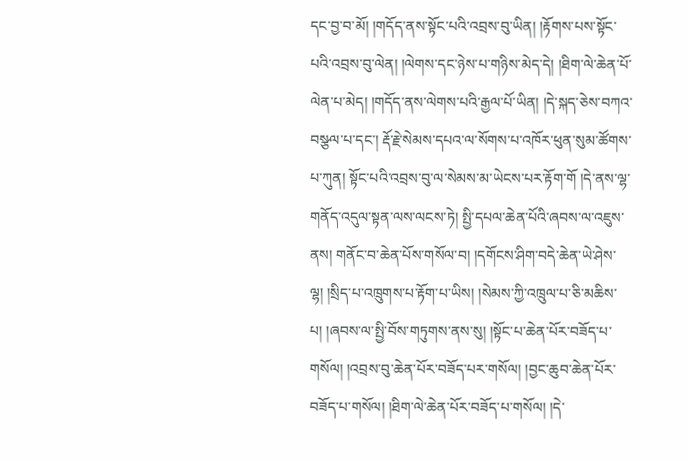དང་བྱ་བ་མོ། །གདོད་ནས་སྟོང་པའི་འབྲས་བུ་ཡིན། །རྟོགས་པས་སྟོང་པའི་འབྲས་བུ་ལེན། །ལེགས་དང་ཉེས་པ་གཉིས་མེད་དེ། །ཐིག་ལེ་ཆེན་པོ་ལེན་པ་མེད། །གདོད་ནས་ལེགས་པའི་རྒྱལ་པོ་ཡིན། །དེ་སྐད་ཅེས་བཀའ་བསྩལ་པ་དང་། རྡོ་རྗེ་སེམས་དཔའ་ལ་སོགས་པ་འཁོར་ཕུན་སུམ་ཚོགས་པ་ཀུན། སྟོང་པའི་འབྲས་བུ་ལ་སེམས་མ་ཡེངས་པར་རྟོག་གོ །དེ་ནས་ལྷ་གནོད་འདུལ་སྟན་ལས་ལངས་ཏེ། སྤྱི་དཔལ་ཆེན་པོའི་ཞབས་ལ་འཇུས་ནས། གནོང་བ་ཆེན་པོས་གསོལ་བ། །དགོངས་ཤིག་བདེ་ཆེན་ཡེ་ཤེས་ལྷ། །སྲིད་པ་འཁྲུགས་པ་རྟོག་པ་ཡིས། །སེམས་ཀྱི་འཁྲུལ་པ་ཅི་མཆིས་པ། །ཞབས་ལ་སྤྱི་བོས་གཏུགས་ནས་སུ། །སྟོང་པ་ཆེན་པོར་བཟོད་པ་གསོལ། །འབྲས་བུ་ཆེན་པོར་བཟོད་པར་གསོལ། །བྱང་ཆུབ་ཆེན་པོར་བཟོད་པ་གསོལ། །ཐིག་ལེ་ཆེན་པོར་བཟོད་པ་གསོལ། །དེ་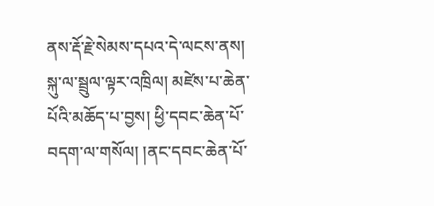ནས་རྡོ་རྗེ་སེམས་དཔའ་དེ་ལངས་ནས། སྐུ་ལ་སྦྲུལ་ལྟར་འཁྲིལ། མཛེས་པ་ཆེན་པོའི་མཆོད་པ་བྱས། ཕྱི་དབང་ཆེན་པོ་བདག་ལ་གསོལ། །ནང་དབང་ཆེན་པོ་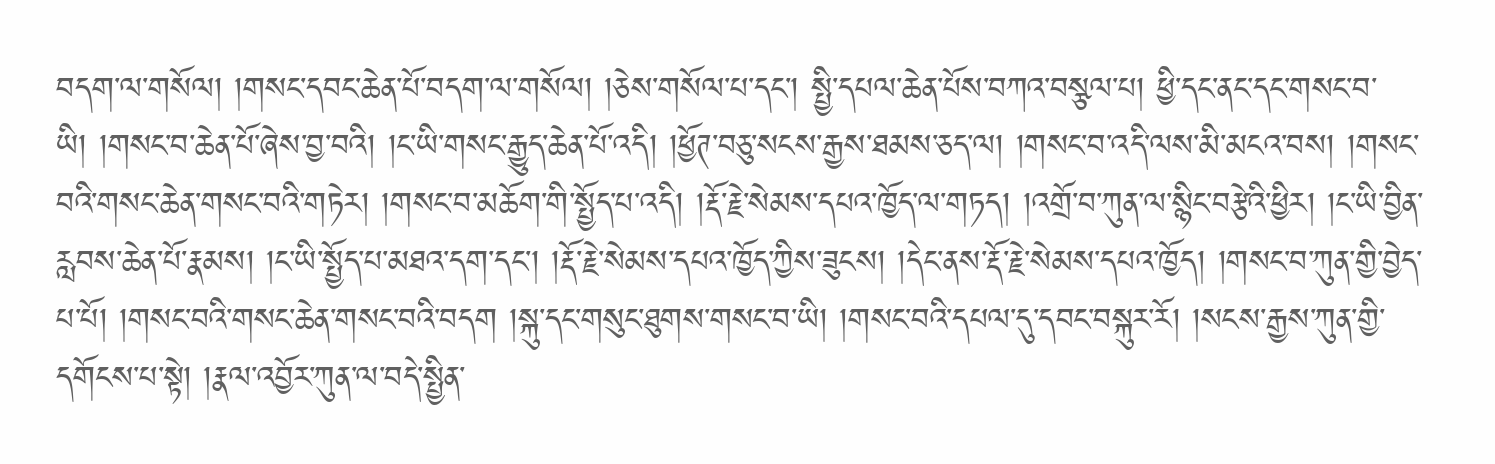བདག་ལ་གསོལ། །གསང་དབང་ཆེན་པོ་བདག་ལ་གསོལ། །ཅེས་གསོལ་པ་དང་། སྤྱི་དཔལ་ཆེན་པོས་བཀའ་བསྩལ་པ། ཕྱི་དང་ནང་དང་གསང་བ་ཡི། །གསང་བ་ཆེན་པོ་ཞེས་བྱ་བའི། །ང་ཡི་གསང་རྒྱུད་ཆེན་པོ་འདི། །ཕྱོཊ་བཅུ་སངས་རྒྱས་ཐམས་ཅད་ལ། །གསང་བ་འདི་ལས་མི་མངའ་བས། །གསང་བའི་གསང་ཆེན་གསང་བའི་གཏེར། །གསང་བ་མཆོག་གི་སྤྱོད་པ་འདི། །རྡོ་རྗེ་སེམས་དཔའ་ཁྱོད་ལ་གཏད། །འགྲོ་བ་ཀུན་ལ་སྙིང་བརྩེའི་ཕྱིར། །ང་ཡི་བྱིན་རླབས་ཆེན་པོ་རྣམས། །ང་ཡི་སྤྱོད་པ་མཐའ་དག་དང་། །རྡོ་རྗེ་སེམས་དཔའ་ཁྱོད་ཀྱིས་ཟུངས། །དེང་ནས་རྡོ་རྗེ་སེམས་དཔའ་ཁྱོད། །གསང་བ་ཀུན་གྱི་བྱེད་པ་པོ། །གསང་བའི་གསང་ཆེན་གསང་བའི་བདག །སྐུ་དང་གསུང་ཐུགས་གསང་བ་ཡི། །གསང་བའི་དཔལ་དུ་དབང་བསྐུར་རོ། །སངས་རྒྱས་ཀུན་གྱི་དགོངས་པ་སྟེ། །རྣལ་འབྱོར་ཀུན་ལ་བདེ་སྤྱིན་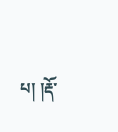པ། །རྡོ་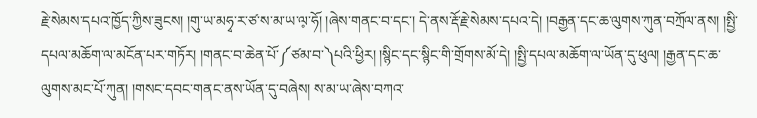རྗེ་སེམས་དཔའ་ཁྱོད་ཀྱིས་ཟུངས། །གུ་ཡ་མཧྭ་ར་ཙ་ས་མ་ཡ་ལ༷་ཧོ། །ཞེས་གནང་བ་དང་། དེ་ནས་རྡོ་རྗེ་སེམས་དཔའ་དེ། །བརྒྱན་དང་ཆ་ལུགས་ཀུན་བཀྲོལ་ནས། །སྤྱི་དཔལ་མཆོག་ལ་མངོན་པར་གཏོར། །གནང་བ་ཆེན་པོ་༼ཙམ་བ་༽པའི་ཕྱིར། །སྙིང་དང་སྙིང་གི་གྲོགས་མོ་དེ། །སྤྱི་དཔལ་མཆོག་ལ་ཡོན་དུ་ཕུལ། །རྒྱན་དང་ཆ་ལུགས་མང་པོ་ཀུན། །གསང་དབང་གནང་ནས་ཡོན་དུ་བཞེས། ས་མ་ཡ་ཞེས་བཀའ་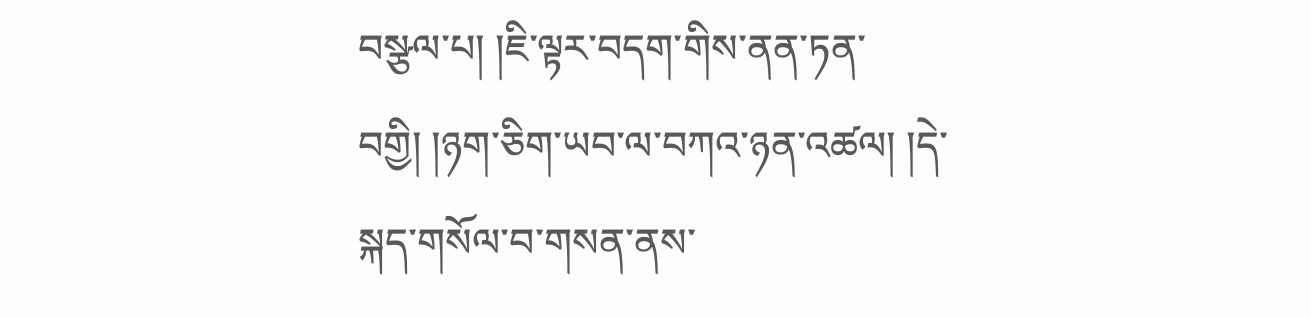བསྩལ་པ། །ཇི་ལྟར་བདག་གིས་ནན་ཏན་བགྱི། །ཉག་ཅིག་ཡབ་ལ་བཀའ་ཉན་འཚལ། །དེ་སྐད་གསོལ་བ་གསན་ནས་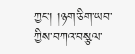ཀྱང་། །ཉག་ཅིག་ཡབ་ཀྱིས་བཀའ་བསྩལ་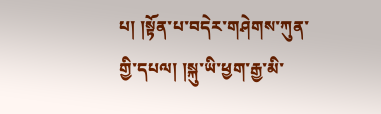པ། །སྟོན་པ་བདེར་གཤེགས་ཀུན་གྱི་དཔལ། །སྐུ་ཡི་ཕྱག་རྒྱ་མི་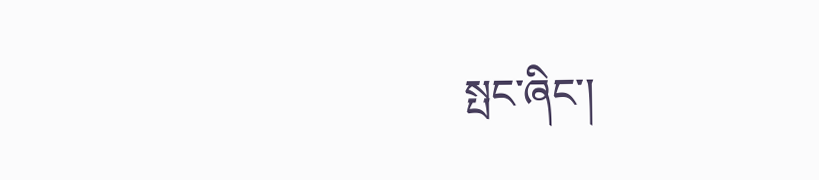སྤང་ཞིང་།